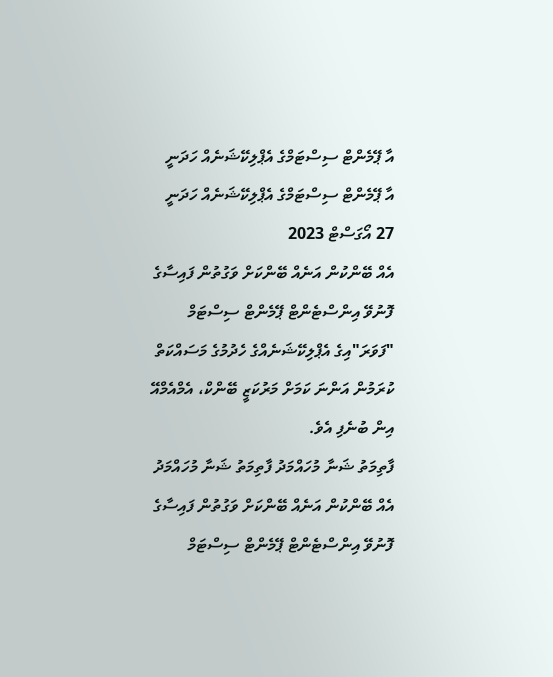އާ ޕޭމެންޓް ސިސްޓަމްގެ އެޕްލިކޭޝަނެއް ހަދަނީ
އާ ޕޭމެންޓް ސިސްޓަމްގެ އެޕްލިކޭޝަނެއް ހަދަނީ
27 އޯގަސްޓް 2023
އެއް ބޭންކުން އަނެއް ބޭންކަށް ވަގުތުން ފައިސާގެ ފޮނުވޭ އިންސްޓެންޓް ޕޭމެންޓް ސިސްޓަމް "ފަވަރަ"އިގެ އެޕްލިކޭޝަނެއްގެ ހެދުމުގެ މަސައްކަތް ކުރަމުން އަންނަ ކަމަށް މަރުކަޒީ ބޭންކް، އެމްއެމްއޭ އިން ބުނެފި އެވެ.
ފާތިމަތު ޝަނާ މުހައްމަދު ފާތިމަތު ޝަނާ މުހައްމަދު
އެއް ބޭންކުން އަނެއް ބޭންކަށް ވަގުތުން ފައިސާގެ ފޮނުވޭ އިންސްޓެންޓް ޕޭމެންޓް ސިސްޓަމް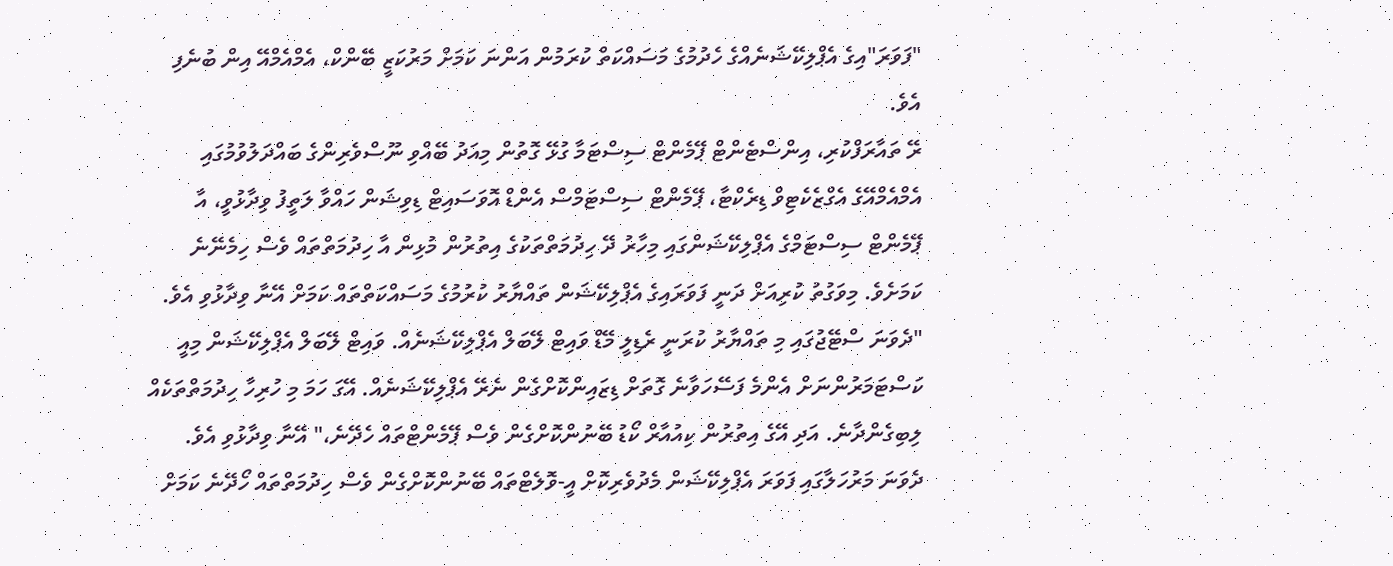"ފަވަރަ"އިގެ އެޕްލިކޭޝަނެއްގެ ހެދުމުގެ މަސައްކަތް ކުރަމުން އަންނަ ކަމަށް މަރުކަޒީ ބޭންކް، އެމްއެމްއޭ އިން ބުނެފި އެވެ.
ރޭ ތައާރަފްކުރި، އިންސްޓެންޓް ޕޭމެންޓް ސިސްޓަމާ ގުޅޭ ގޮތުން މިއަދު ބޭއްވި ނޫސްވެރިންގެ ބައްދަލުވުމުގައި އެމްއެމްއޭގެ އެގްޒެކެޓިވް ޑިރެކްޓާ، ޕޭމެންޓް ސިސްޓަމްސް އެންޑް އޮވަސައިޓް ޑިވިޝަން ހައްވާ ލަތީފު ވިދާޅުވީ، އާ ޕޭމެންޓް ސިސްޓަމްގެ އެޕްލިކޭޝަންގައި މިހާރު ދޭ ހިދުމަތްތަކުގެ އިތުރުން މުޅިން އާ ހިދުމަތްތައް ވެސް ހިމެނޭނެ ކަމަށެވެ. މިވަގުތު ކުރިއަށް ދަނީ ފަވަރައިގެ އެޕްލިކޭޝަން ތައްޔާރު ކުރުމުގެ މަސައްކަތްތައް ކަމަށް އޭނާ ވިދާޅުވި އެވެ.
"ދެވަނަ ސްޓޭޖުގައި މި ތައްޔާރު ކުރަނީ ރެޑިލީ މޭޑް ވައިޓް ލޭބަލް އެޕްލިކޭޝަނެއް. ވައިޓް ލޭބަލް އެޕްލިކޭޝަން މިއީ ކަސްޓަމަރުންނަށް އެންމެ ފަސޭހަވާނެ ގޮތަށް ޑިޒައިންކޮށްގެން ނެރޭ އެޕްލިކޭޝަނެއް. އޭގަ ހަމަ މި ހުރިހާ ހިދުމަތްތަކެއް ލިބިގެންދާނެ. އަދި އޭގެ އިތުރުން ކިއުއާރް ކޯޑު ބޭނުންކޮށްގެން ވެސް ޕޭމެންޓްތައް ހެދޭނެ،" އޭނާ ވިދާޅުވި އެވެ.
ދެވަނަ މަރުހަލާގައި ފަވަރަ އެޕްލިކޭޝަން މެދުވެރިކޮށް އީ-ވޮލެޓްތައް ބޭނުންކޮށްގެން ވެސް ހިދުމަތްތައް ހޯދޭނެ ކަމަށް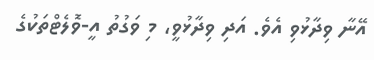އޭނާ ވިދާޅުވި އެވެ. އަދި ވިދާޅުވީ، މި ވަގުތު އީ-ވޮލެޓްތަކުގެ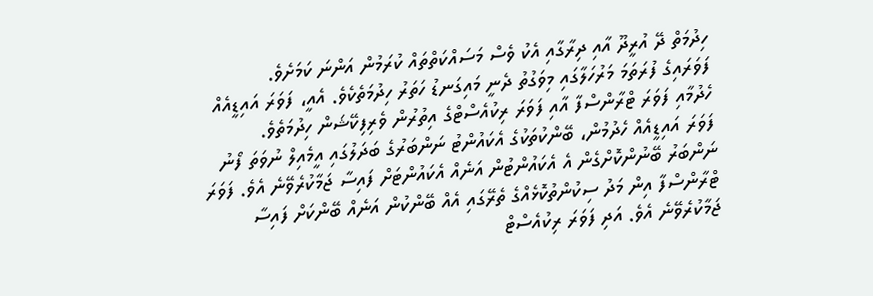ހިދުމަތް ދޭ އުރީދޫ އާއި ދިރާގާއި އެކު ވެސް މަސައްކަތްތައް ކުރަމުން އަންނަ ކަމަށެވެ.
ފަވަރައިގެ ފުރަތަމަ މަރުހަލާގައި މިވަގުތު ދެނީ މައިގަނޑު ހަތަރު ހިދުމަތެކެވެ. އެއީ، ފަވަރަ އައިޑީއެއް ހެދުމާއި ފަވަރަ ޓްރާންސްފާ އާއި ފަވަރަ ރިކުއެސްޓްގެ އިތުރުން ވެރިފިކޭޝަން ހިދުމަތެވެ.
ފަވަރަ އައިޑީއެއް ހެދުމުން، ބޭންކުތަކުގެ އެކައުންޓު ނަންބަރުގެ ބަދަލުގައި އީމެއިލް ނުވަތަ ފޯނު ނަންބަރު ބޭނުންކޮށްގެން އެ އެކައުންޓުން އަނެއް އެކައުންޓަށް ފައިސާ ޖަމާކުރެވޭނެ އެވެ. ފަވަރަ ޓްރާންސްފާ އިން މަދު ސިކުންތުކޮޅެއްގެ ތެރޭގައި އެއް ބޭންކުން އަނެއް ބޭންކަށް ފައިސާ ޖަމާކުރެވޭނެ އެވެ. އަދި ފަވަރަ ރިކުއެސްޓް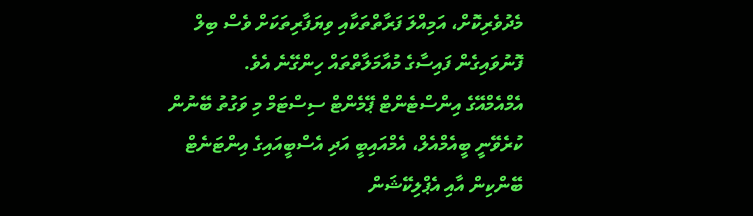މެދުވެރިކޮށް، އަމިއްލަ ފަރާތްތަކާއި ވިޔަފާރިތަކަށް ވެސް ބިލް ފޮނުވައިގެން ފައިސާގެ މުއާމަލާތްތައް ހިންގޭނެ އެވެ.
އެމްއެމްއޭގެ އިންސްޓެންޓް ޕޭމެންޓް ސިސްޓަމް މި ވަގުތު ބޭނުން ކުރެވޭނީ ބީއެމްއެލް، އެމްއައިބީ އަދި އެސްބީއައިގެ އިންޓަނެޓް ބޭންކިން އާއި އެޕްލިކޭޝަން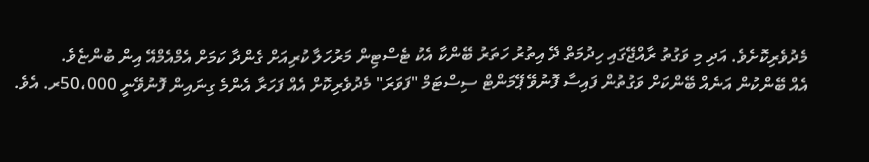މެދުވެރިކޮށެވެ. އަދި މި ވަގުތު ރާއްޖޭގައި ހިދުމަތް ދޭ އިތުރު ހަތަރު ބޭންކާ އެކު ޓެސްޓިން މަރުހަލާ ކުރިއަށް ގެންދާ ކަމަށް އެމްއެމްއޭ އިން ބުންޏެވެ.
އެއް ބޭންކުން އަނެއް ބޭންކަށް ވަގުތުން ފައިސާ ފޮނުވޭ ޕޭމަންޓް ސިސްޓަމް "ފަވަރަ" މެދުވެރިކޮށް އެއް ފަހަރާ އެންމެ ގިނައިން ފޮނުވޭނީ 50،000ރ. އެވެ.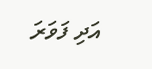އަދި ފަވަރަ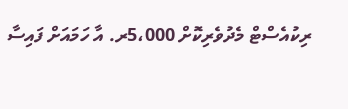ރިކުއެސްޓް މެދުވެރިކޮށް 5،000ރ. އާ ހަމައަށް ފައިސާ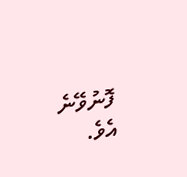ފޮނުވޭނެ އެވެ.